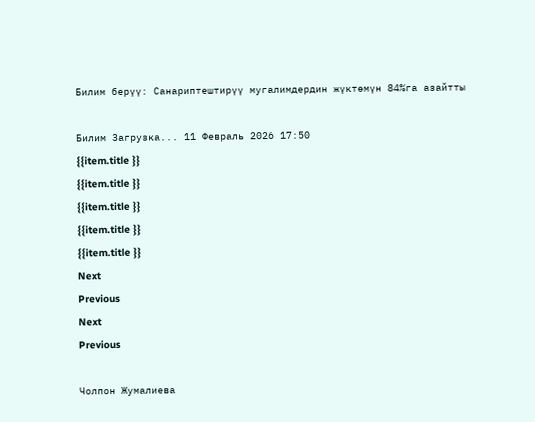Билим берүү: Санариптештирүү мугалимдердин жүктөмүн 84%га азайтты

Билим Загрузка... 11 Февраль 2026 17:50
{{item.title }}
{{item.title }}
{{item.title }}
{{item.title }}
{{item.title }}
Next
Previous
Next
Previous

Чолпон Жумалиева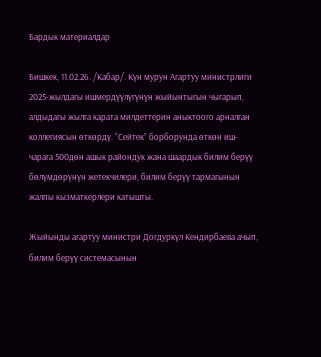Бардык материалдар

Бишкек, 11.02.26. /Кабар/. Күн мурун Агартуу министрлиги 2025-жылдагы ишмердүүлүгүнүн жыйынтыгын чыгарып, алдыдагы жылга карата милдеттерин аныктоого арналган коллегиясын өткөрдү. “Сейтек” борборунда өткөн иш-чарага 500дөн ашык райондук жана шаардык билим берүү бөлүмдөрүнүн жетекчилери, билим берүү тармагынын жалпы кызматкерлери катышты.

Жыйынды агартуу министри Догдуркүл Кендирбаева ачып, билим берүү системасынын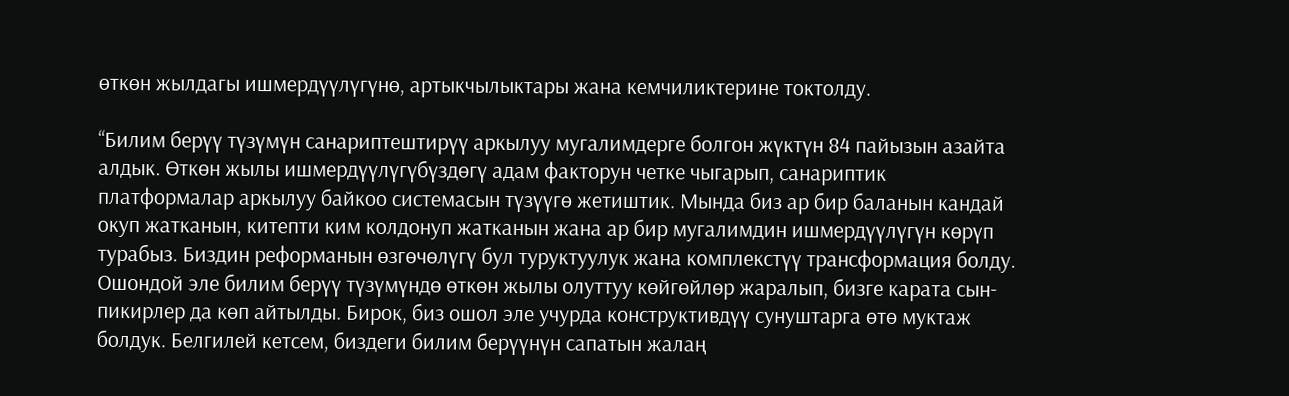өткөн жылдагы ишмердүүлүгүнө, артыкчылыктары жана кемчиликтерине токтолду.

“Билим берүү түзүмүн санариптештирүү аркылуу мугалимдерге болгон жүктүн 84 пайызын азайта алдык. Өткөн жылы ишмердүүлүгүбүздөгү адам факторун четке чыгарып, санариптик платформалар аркылуу байкоо системасын түзүүгө жетиштик. Мында биз ар бир баланын кандай окуп жатканын, китепти ким колдонуп жатканын жана ар бир мугалимдин ишмердүүлүгүн көрүп турабыз. Биздин реформанын өзгөчөлүгү бул туруктуулук жана комплекстүү трансформация болду. Ошондой эле билим берүү түзүмүндө өткөн жылы олуттуу көйгөйлөр жаралып, бизге карата сын-пикирлер да көп айтылды. Бирок, биз ошол эле учурда конструктивдүү сунуштарга өтө муктаж болдук. Белгилей кетсем, биздеги билим берүүнүн сапатын жалаң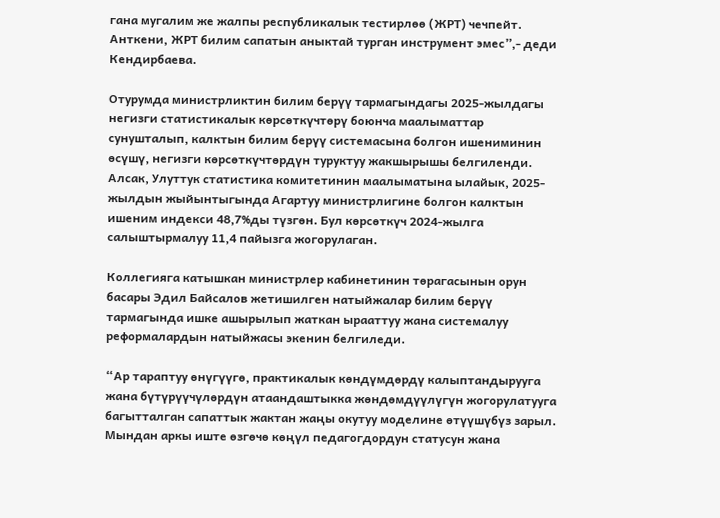гана мугалим же жалпы республикалык тестирлөө (ЖРТ) чечпейт. Анткени, ЖРТ билим сапатын аныктай турган инструмент эмес”,- деди Кендирбаева.

Отурумда министрликтин билим берүү тармагындагы 2025-жылдагы негизги статистикалык көрсөткүчтөрү боюнча маалыматтар сунушталып, калктын билим берүү системасына болгон ишениминин өсүшү, негизги көрсөткүчтөрдүн туруктуу жакшырышы белгиленди. Алсак, Улуттук статистика комитетинин маалыматына ылайык, 2025-жылдын жыйынтыгында Агартуу министрлигине болгон калктын ишеним индекси 48,7%ды түзгөн. Бул көрсөткүч 2024-жылга салыштырмалуу 11,4 пайызга жогорулаган.

Коллегияга катышкан министрлер кабинетинин төрагасынын орун басары Эдил Байсалов жетишилген натыйжалар билим берүү тармагында ишке ашырылып жаткан ырааттуу жана системалуу реформалардын натыйжасы экенин белгиледи.

“Ар тараптуу өнүгүүгө, практикалык көндүмдөрдү калыптандырууга жана бүтүрүүчүлөрдүн атаандаштыкка жөндөмдүүлүгүн жогорулатууга багытталган сапаттык жактан жаңы окутуу моделине өтүүшүбүз зарыл. Мындан аркы иште өзгөчө көңүл педагогдордун статусун жана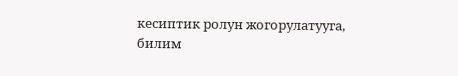кесиптик ролун жогорулатууга, билим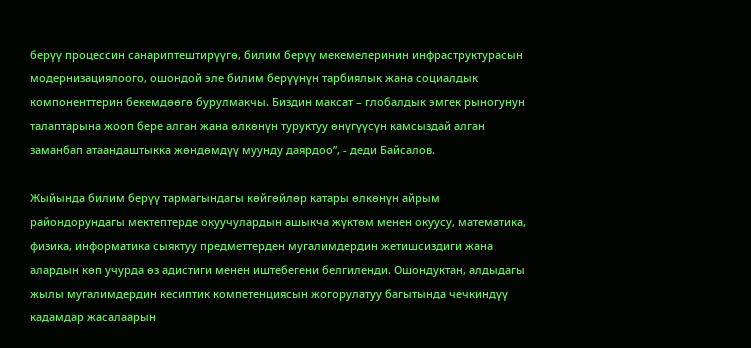берүү процессин санариптештирүүгө, билим берүү мекемелеринин инфраструктурасын модернизациялоого, ошондой эле билим берүүнүн тарбиялык жана социалдык компоненттерин бекемдөөгө бурулмакчы. Биздин максат – глобалдык эмгек рыногунун талаптарына жооп бере алган жана өлкөнүн туруктуу өнүгүүсүн камсыздай алган заманбап атаандаштыкка жөндөмдүү муунду даярдоо”, - деди Байсалов.

Жыйында билим берүү тармагындагы көйгөйлөр катары өлкөнүн айрым райондорундагы мектептерде окуучулардын ашыкча жүктөм менен окуусу, математика, физика, информатика сыяктуу предметтерден мугалимдердин жетишсиздиги жана алардын көп учурда өз адистиги менен иштебегени белгиленди. Ошондуктан, алдыдагы жылы мугалимдердин кесиптик компетенциясын жогорулатуу багытында чечкиндүү кадамдар жасалаарын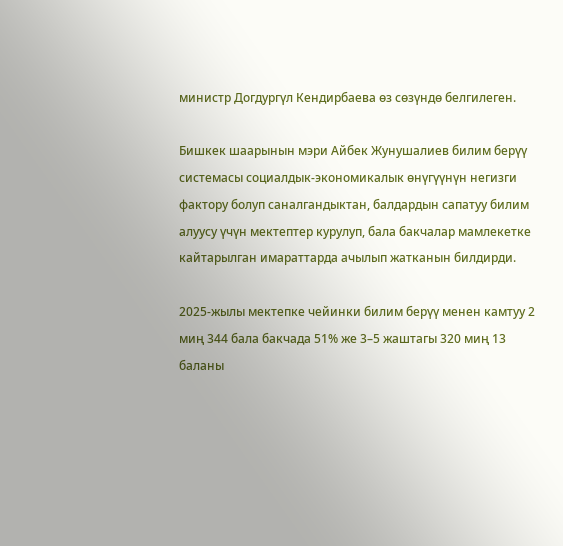министр Догдургүл Кендирбаева өз сөзүндө белгилеген.

Бишкек шаарынын мэри Айбек Жунушалиев билим берүү системасы социалдык-экономикалык өнүгүүнүн негизги фактору болуп саналгандыктан, балдардын сапатуу билим алуусу үчүн мектептер курулуп, бала бакчалар мамлекетке кайтарылган имараттарда ачылып жатканын билдирди.

2025-жылы мектепке чейинки билим берүү менен камтуу 2 миң 344 бала бакчада 51% же 3–5 жаштагы 320 миң 13 баланы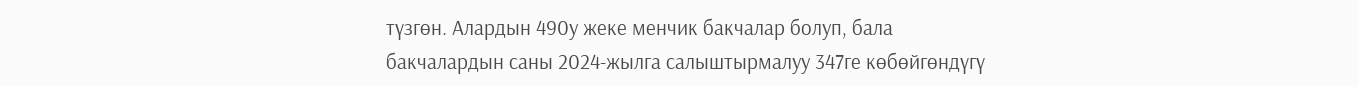түзгөн. Алардын 490у жеке менчик бакчалар болуп, бала бакчалардын саны 2024-жылга салыштырмалуу 347ге көбөйгөндүгү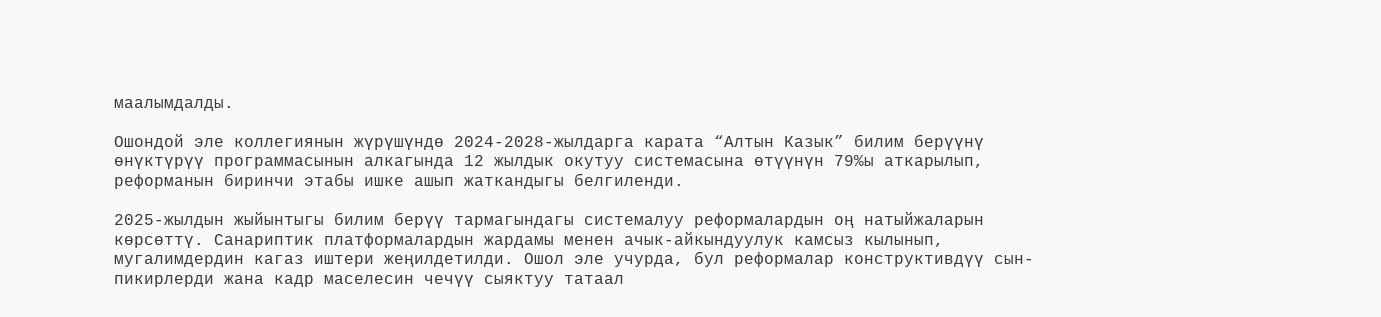маалымдалды.

Ошондой эле коллегиянын жүрүшүндө 2024-2028-жылдарга карата “Алтын Казык” билим берүүнү өнүктүрүү программасынын алкагында 12 жылдык окутуу системасына өтүүнүн 79%ы аткарылып, реформанын биринчи этабы ишке ашып жаткандыгы белгиленди.

2025-жылдын жыйынтыгы билим берүү тармагындагы системалуу реформалардын оң натыйжаларын көрсөттү. Санариптик платформалардын жардамы менен ачык-айкындуулук камсыз кылынып, мугалимдердин кагаз иштери жеңилдетилди. Ошол эле учурда, бул реформалар конструктивдүү сын-пикирлерди жана кадр маселесин чечүү сыяктуу татаал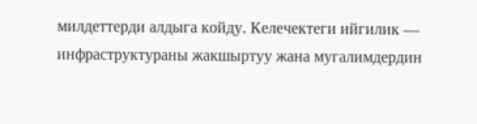милдеттерди алдыга койду. Келечектеги ийгилик — инфраструктураны жакшыртуу жана мугалимдердин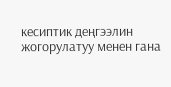кесиптик деңгээлин жогорулатуу менен гана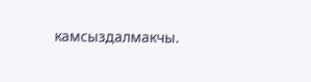камсыздалмакчы.